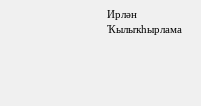Ирлән
Ҡылыҡһырлама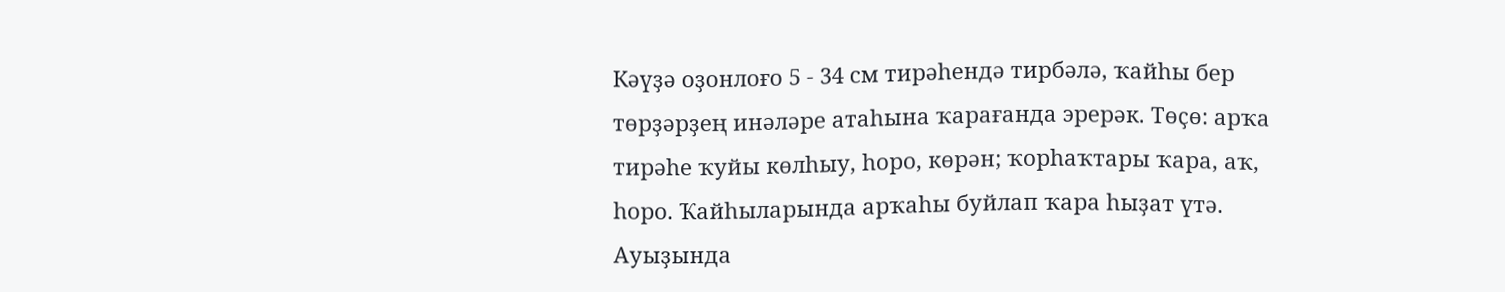Кәүҙә оҙонлоғо 5 - 34 см тирәһендә тирбәлә, ҡайһы бер төрҙәрҙең инәләре атаһына ҡарағанда эрерәк. Төҫө: арҡа тирәһе ҡуйы көлһыу, һоро, көрән; ҡорһаҡтары ҡара, аҡ, һоро. Ҡайһыларында арҡаһы буйлап ҡара һыҙат үтә. Ауыҙында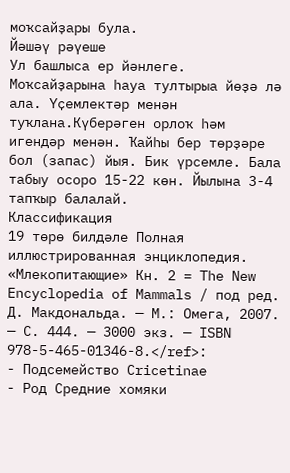моҡсайҙары була.
Йәшәү рәүеше
Ул башлыса ер йәнлеге. Моҡсайҙарына һауа тултырыа йөҙә лә ала. Үҫемлектәр менән туҡлана.Күберәген орлоҡ һәм игендәр менән. Ҡайһы бер төрҙәре бол (запас) йыя. Бик үрсемле. Бала табыу осоро 15-22 көн. Йылына 3-4 тапҡыр балалай.
Классификация
19 төрө билдәле Полная иллюстрированная энциклопедия. «Млекопитающие» Кн. 2 = The New Encyclopedia of Mammals / под ред. Д. Макдональда. — М.: Омега, 2007. — С. 444. — 3000 экз. — ISBN 978-5-465-01346-8.</ref>:
- Подсемейство Cricetinae
- Род Средние хомяки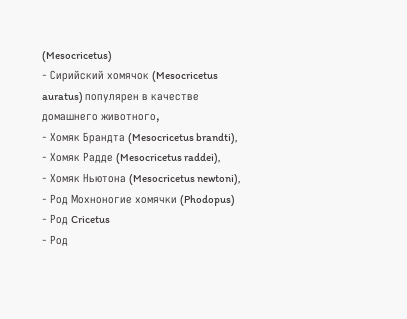(Mesocricetus)
- Сирийский хомячок (Mesocricetus auratus) популярен в качестве домашнего животного,
- Хомяк Брандта (Mesocricetus brandti),
- Хомяк Радде (Mesocricetus raddei),
- Хомяк Ньютона (Mesocricetus newtoni),
- Род Мохноногие хомячки (Phodopus)
- Род Cricetus
- Род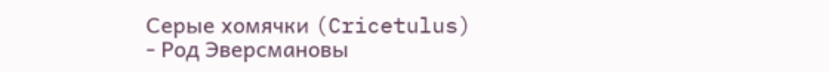Серые хомячки (Cricetulus)
- Род Эверсмановы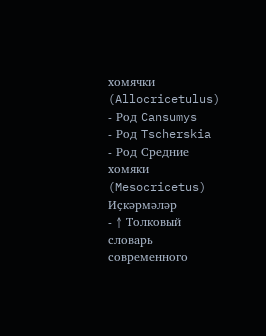хомячки (Allocricetulus)
- Род Cansumys
- Род Tscherskia
- Род Средние хомяки (Mesocricetus)
Иҫкәрмәләр
- ↑ Толковый словарь современного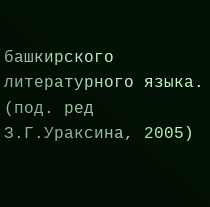башкирского литературного языка. (под. ред З.Г.Ураксина, 2005)